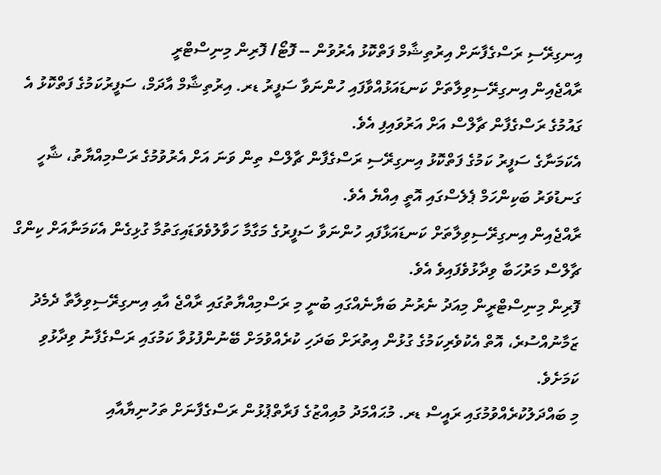އިނގިރޭސި ރަސްގެފާނަށް އިރުތިޝާމް ފަތްކޮޅު އެރުވުން -- ފޮޓޯ/ ފޮރިން މިނިސްޓްރީ
ރާއްޖެއިން އިނގިރޭސިވިލާތަށް ކަނޑައަޅުއްވާފައި ހުންނަވާ ސަފީރު ޑރ. އިރުތިޝާމް އާދަމް، ސަފީރުކަމުގެ ފަތްކޮޅު އެ ގައުމުގެ ރަސްގެފާން ޗާލްސް އަށް އަރުވައިފި އެވެ.
އެކަމަނާގެ ސަފީރު ކަމުގެ ފަތްކޮޅު އިނގިރޭސި ރަސްގެފާން ޗާލްސް ތިން ވަނަ އަށް އެރުވުމުގެ ރަސްމިއްޔާތު، ޝާހީ ގަނޑުވަރު ބަކިންހަމް ޕެލެސްގައި އޮތީ އިއްޔެ އެވެ.
ރާއްޖެއިން އިނގިރޭސިވިލާތަށް ކަނޑައަޅާފައި ހުންނަވާ ސަފީރުގެ މަގާމާ ހަވާލުވެވަޑައިގަތުމާ ގުޅިގެން އެކަމަނާއަށް ކިންގް ޗާލްސް މަރުހަބާ ވިދާޅުވެފައިވެ އެވެ.
ފޮރިން މިނިސްޓްރީން މިއަދު ނެރުނު ބަޔާނެއްގައި ބުނީ މި ރަސްމިއްޔާތުގައި ރާއްޖެ އާއި އިނގިރޭސިވިލާތާ ދެމެދު ޒަމާނުއްސުރެ، އޮތް އެކުވެރިކަމުގެ ގުޅުން އިތުރަށް ބަދަހި ކުރެއްވުމަށް ބޭނުންފުޅުވާ ކަމުގައި ރަސްގެފާނު ވިދާޅުވި ކަމަށެވެ.
މި ބައްދަލުކުރެއްވުމުގައި ރައީސް ޑރ. މުޙައްމަދު މުއިއްޒުގެ ފަރާތްޕުޅުން ރަސްގެފާނަށް ތަހުނިޔާއާއި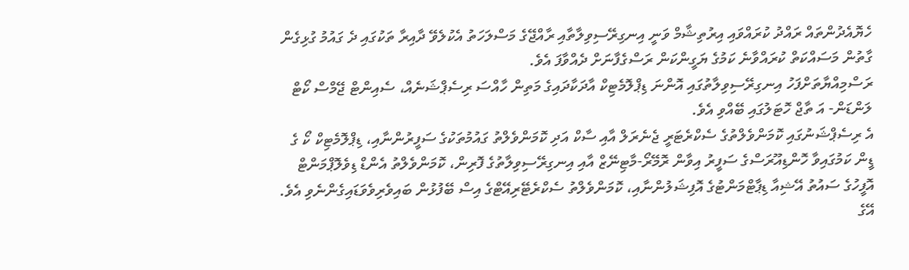ހެޔޮއެދުންތައް ރައްދު ކުރައްވައި އިރުތިޝާމް ވަނީ އިނގިރޭސިވިލާތާއި ރާއްޖޭގެ މަސްލަހަތު އެކުލެވޭ ދާއިރާ ތަކުގައި ދެ ގައުމު ގުޅިގެން ގާތުން މަސައްކަތް ކުރައްވާނެ ކަމުގެ ޔަގީންކަން ރަސްގެފާނަށް ދެއްވާފަ އެވެ.
ރަސްމިއްޔާތަށްފަހު އިނގިރޭސިވިލާތުގައި އޮންނަ ޑިޕްލޮމެޓިކް އާދަކާދައިގެ މަތިން ހާއްސަ ރިސެޕްޝަނެއް، ސެއިންޓް ޖޭމްސް ކޯޓް ލަންޑަން- އަ ތާޖް ހޮޓަލުގައި ބޭއްވި އެވެ.
އެ ރިސެޕްޝަނުގައި ކޮމަންވެލްތުގެ ސެކްރެޓަރީ ޖެނެރަލް އާއި ސާކް އަދި ކޮމަންވެލްތު ގައުމުތަކުގެ ސަފީރުންނާއި، ޑިޕްލޮމެޓިކް ކޯ ގެ ޑީން ކަމުގައިވާ ހޮންޑިއޫރަސްގެ ސަފީރު އިވާން ރޮމޭރޯ-މާޓިނޭޒް އާއި އިނގިރޭސިވިލާތުގެ ފޮރިން، ކޮމަންވެލްތު އެންޑް ޑިވެލޮޕްމަންޓް އޮފީހުގެ ސައުތު އޭޝިއާ ޑިޕާޓްމަންޓުގެ އޮފިޝަލުންނާއި، ކޮމަންވެލްތު ސެކްރެޓޭރިއޭޓްގެ އިސް ބޭފުޅުން ބައިވެރިވެވަޑައިގެންނެވި އެވެ.
އޭގެ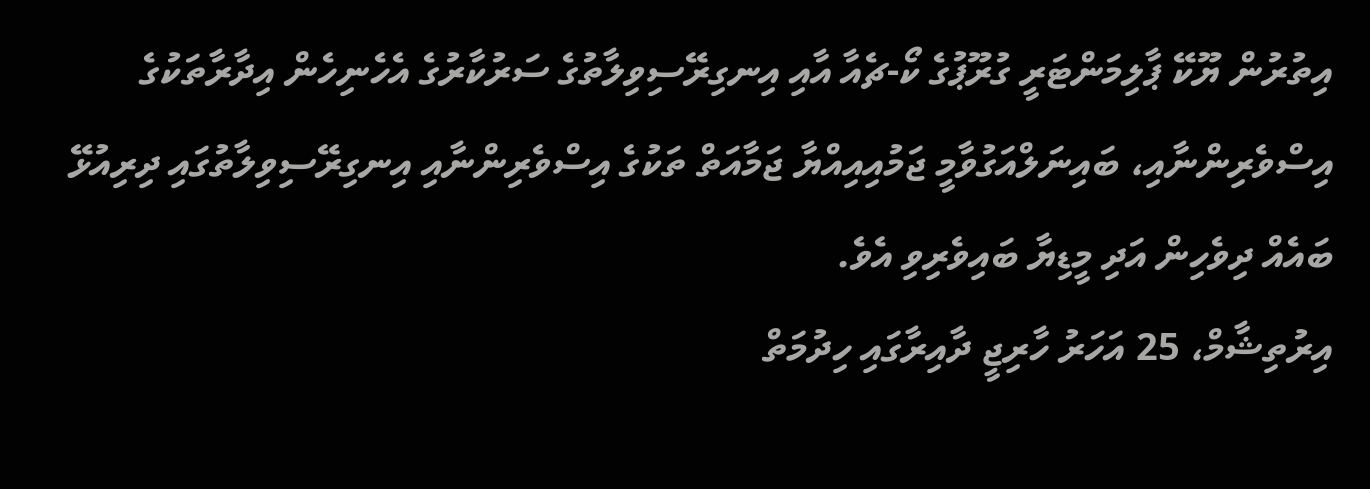އިތުރުން ޔޫކޭ ޕާލިމަންޓަރީ ގުރޫޕުގެ ކޯ-ޗެއާ އާއި އިނގިރޭސިވިލާތުގެ ސަރުކާރުގެ އެހެނިހެން އިދާރާތަކުގެ އިސްވެރިންނާއި، ބައިނަލްއަގުވާމީ ޖަމުއިއިއްޔާ ޖަމާއަތް ތަކުގެ އިސްވެރިންނާއި އިނގިރޭސިވިލާތުގައި ދިރިއުޅޭ ބައެއް ދިވެހިން އަދި މީޑިޔާ ބައިވެރިވި އެވެ.
އިރުތިޝާމް، 25 އަހަރު ހާރިޖީ ދާއިރާގައި ހިދުމަތް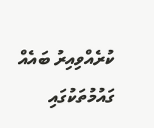ކުރެއްވިއިރު ބައެއް ގައުމުތަކުގައި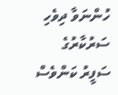ހުންނަވާ ދިވެހި ސަރުކާރުގެ ސަފީރު ކަންވެސް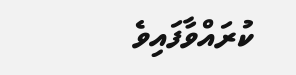ކުރައްވާފައިވެ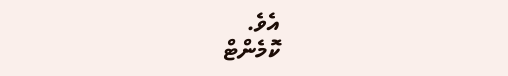އެވެ.
ކޮމެންޓް